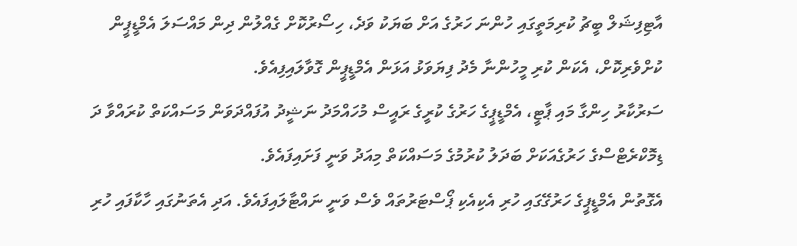އާޓިފިޝަލް ބީޗު ކުރިމަތީގައި ހުންނަ ހަރުގެ އަށް ބަޔަކު ވަދެ، ހިސޯރުކޮށް ގެއްލުން ދިން މައްސަލަ އެމްޑީޕީން ކުށްވެރިކޮށް، އެކަން ކުރި މީހުންނާ މެދު ފިޔަވަޅު އަޅަން އެމްޑީޕީން ގޮވާލައިފިއެވެ.
ސަރުކާރު ހިންގާ މައި ޕާޓީ، އެމްޑީޕީގެ ހަރުގެ ކުރީގެ ރައީސް މުހައްމަދު ނަޝީދު އުފައްދަވަން މަސައްކަތް ކުރައްވާ ދަ ޑިމޮކްރެޓްސްގެ ހަރުގެއަކަށް ބަދަލު ކުރުމުގެ މަސައްކަތް މިއަދު ވަނީ ފަށައިފައެވެ.
އެގޮތުން އެމްޑީޕީގެ ހަރުގޭގައި ހުރި އެކިއެކި ޕޯސްޓަރުތައް ވެސް ވަނީ ނައްޓާލައިފައެވެ. އަދި އެތަނުގައި ހާކާފައި ހުރި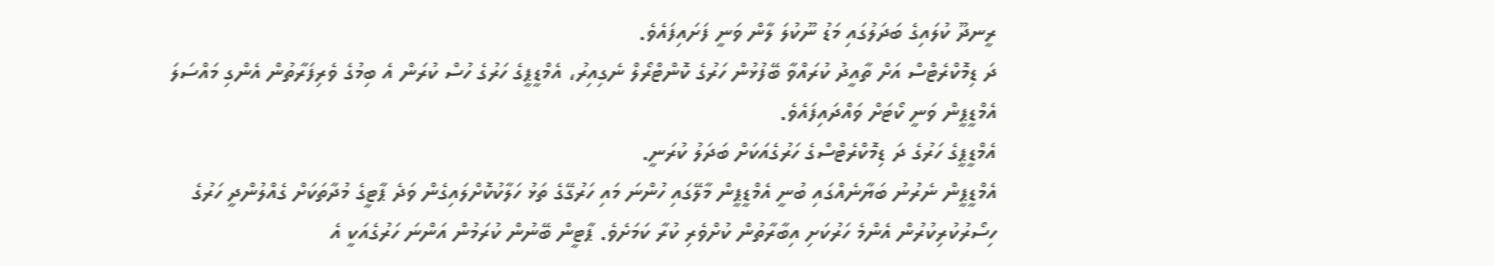ރީނދޫ ކުލައިގެ ބަދަލުގައި މަޑު ނޫކުލަ ލާން ވަނީ ފަށައިފައެވެ.
ދަ ޑިމޮކްރެޓްސް އަށް ތާއީދު ކުރައްވާ ބޭފުޅުން ހަރުގެ ކޮންޓްރޯލް ނެގިއިރު، އެމްޑީޕީގެ ހަރުގެ ހުސް ކުރަން އެ ބިމުގެ ވެރިފަރާތުން އެންގި މައްސަލަ އެމްޑީޕީން ވަނީ ކޯޓަށް ވައްދައިފައެވެ.
އެމްޑީޕީގެ ހަރުގެ ދަ ޑިމޮކްރެޓްސްގެ ހަރުގެއަކަށް ބަދަލު ކުރަނީ.
އެމްޑީޕީން ނެރުނު ބަޔާނެއްގައި ބުނީ އެމްޑީޕީން މާލޭގައި ހުންނަ މައި ހަރުގޭގެ ތަޅު ހަލާކުކޮށްލައިގެން ވަދެ ޕާޓީގެ މުދާތަކަށް ގެއްލުންދީ ހަރުގެ ހިސޯރުކުރިކުރުން އެންމެ ހަރުކަށި އިބާރާތުން ކުށްވެރި ކުރާ ކަމަށެވެ. ޕާޓީން ބޭނުން ކުރަމުން އަންނަ ހަރުގެއަކީ އެ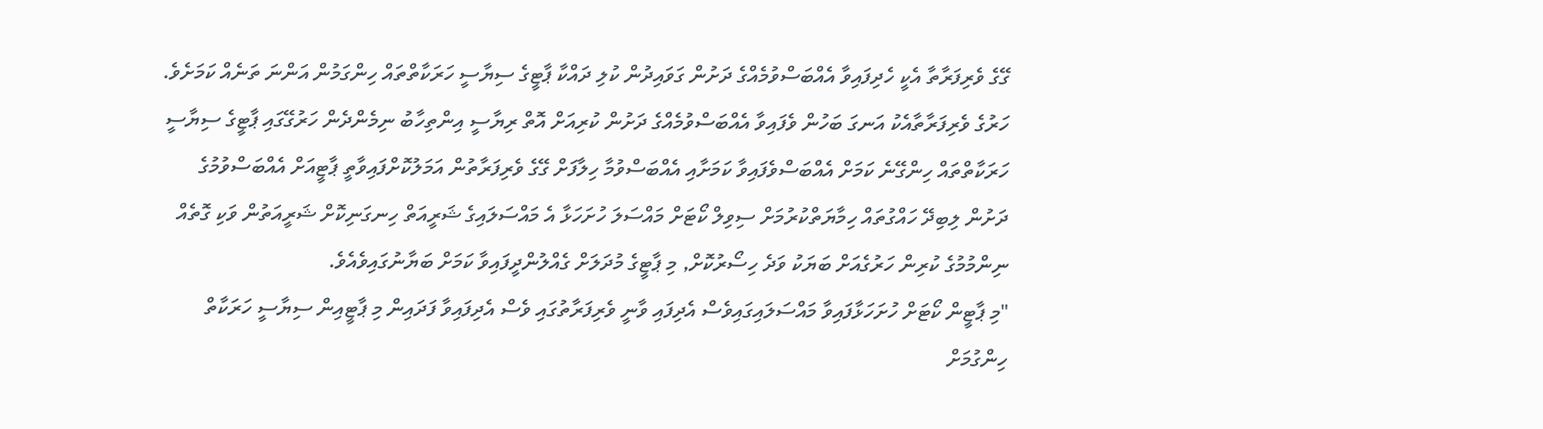ގޭގެ ވެރިފަރާތާ އެކީ ހެދިފައިވާ އެއްބަސްވުމެއްގެ ދަށުން ގަވައިދުން ކުލި ދައްކާ ޕާޓީގެ ސިޔާސީ ހަރަކާތްތައް ހިންގަމުން އަންނަ ތަނެއް ކަމަށެވެ.
ހަރުގެ ވެރިފަރާތާއެކު އަނގަ ބަހުން ވެފައިވާ އެއްބަސްވުމެއްގެ ދަށުން ކުރިއަށް އޮތް ރިޔާސީ އިންތިހާބު ނިމެންދެން ހަރުގޭގައި ޕާޓީގެ ސިޔާސީ ހަރަކާތްތައް ހިންގޭނެ ކަމަށް އެއްބަސްވެފައިވާ ކަމަށާއި އެއްބަސްވުމާ ހިލާފަށް ގޭގެ ވެރިފަރާތުން އަމަލުކޮށްފައިވާތީ ޕާޓީއަށް އެއްބަސްވުމުގެ ދަށުން ލިބިދޭ ހައްގުތައް ހިމާޔަތްކުރުމަށް ސިވިލް ކޯޓަށް މައްސަލަ ހުށަހަޅާ އެ މައްސަލައިގެ ޝަރީއަތް ހިނގަނިކޮށް ޝަރީއަތުން ވަކި ގޮތެއް ނިންމުމުގެ ކުރިން ހަރުގެއަށް ބަޔަކު ވަދެ ހިސޯރުކޮށް, މި ޕާޓީގެ މުދަލަށް ގެއްލުންދީފައިވާ ކަމަށް ބަޔާނުގައިވެއެވެ.
"މި ޕާޓީން ކޯޓަށް ހުށަހަޅާފައިވާ މައްސަލައިގައިވެސް އެދިފައި ވާނީ ވެރިފަރާތުގައި ވެސް އެދިފައިވާ ފަދައިން މި ޕާޓީއިން ސިޔާސީ ހަރަކާތް ހިންގުމަށް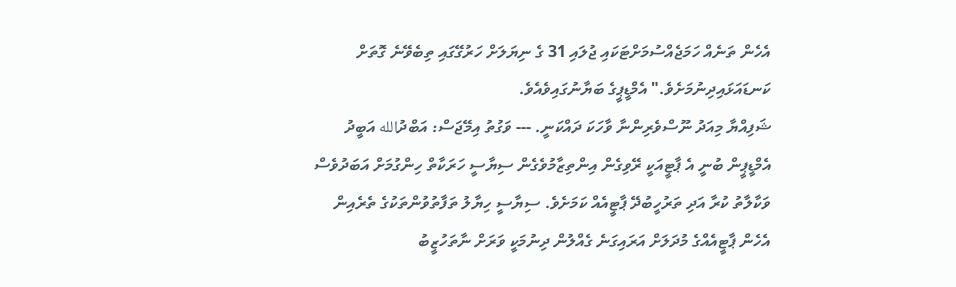އެހެން ތަނެއް ހަމަޖެއްސުމަށްޓަކައި ޖުލައި 31 ގެ ނިޔަލަށް ހަރުގޭގައި ތިބެވޭނެ ގޮތަށް ކަނޑައަޅައިދިނުމަށެވެ." އެމްޑީޕީގެ ބަޔާނުގައިވެއެވެ.
ޝަފިއްޔާ މިއަދު ނޫސްވެރިންނާ ވާހަކަ ދައްކަނީ. --- ވަގުތު އިމޭޖަސް: އަބްދުالله އަބީދު
އެމްޑީޕީން ބުނީ އެ ޕާޓީއަކީ ރޭވިގެން އިންތިޒާމުވެގެން ސިޔާސީ ހަރަކާތް ހިންގުމަށް އަބަދުވެސް ވަކާލާތު ކުރާ އަދި ތަރުހީބުދޭ ޕާޓީއެއް ކަމަށެވެ. ސިޔާސީ ހިޔާލު ތަފާތުވުންތަކުގެ ތެރެއިން އެހެން ޕާޓީއެއްގެ މުދަލަށް އަރައިގަނެ ގެއްލުން ދިނުމަކީ ވަރަށް ނާތަހުޒީބު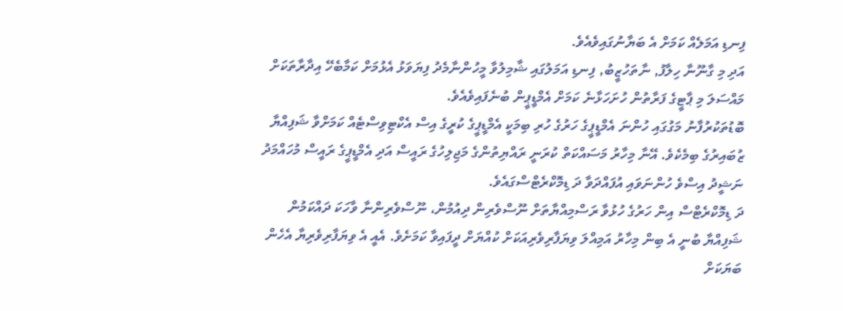ފިނޑި އަމަލެއް ކަމަށް އެ ބަޔާނުގައިވެއެވެ.
އަދި މި ގާނޫނާ ހިލާފު, ނާތަހުޒީބު, ފިނޑި އަމަލުގައި ޝާމިލުވާ މީހުންނާމެދު ފިޔަވަޅު އެޅުމަށް ކަމާބެހޭ އިދާރާތަކަށް މައްސަލަ މި ޕާޓީގެ ފަރާތުން ހުށަހަޅާނެ ކަމަށް އެމްޑީޕީން ބުނެފައިވެއެވެ.
ބޮޑުތަކުރުފާނު މަގުގައި ހުންނަ އެމްޑީޕީގެ ހަރުގެ ހުރި ބިމަކީ އެމްޑީޕީގެ ކުރީގެ އިސް އެކްޓިވިސްޓެއް ކަމަށްވާ ޝަފިއްޔާ ޒުބައިރުގެ ބިމެކެވެ. އޭނާ މިހާރު މަސައްކަތް ކުރަނީ ރައްޔިތުންގެ މަޖިލިހުގެ ރައީސް އަދި އެމްޑީޕީގެ ރައީސް މުހައްމަދު ނަޝީދު އިސްވެ ހުންނަވައި އުފައްދަވާ ދަ ޑިމޮކްރެޓްސްގައެވެ.
ދަ ޑިމޮކްރެޓްސް އިން ހަރުގެ ހުޅުވާ ރަސްމިއްޔާތަށް ނޫސްވެރިން ދިއުމުން، ނޫސްވެރިންނާ ވާހަކަ ދައްކަމުން ޝަފިއްޔާ ބުނީ އެ ބިން މިހާރު އަމިއްލަ ވިޔަފާރިވެރިއަކަށް ކުއްޔަށް ދީފައިވާ ކަމަށެވެ. އެއީ އެ ވިޔަފާރިވެރިޔާ އެހެން ބަޔަކަށް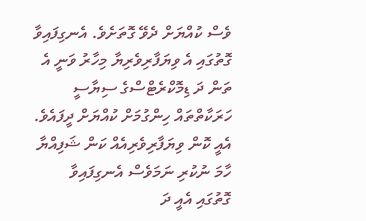ވެސް ކުއްޔަށް ދެވޭ ގޮތަށެވެ. އެނގިފައިވާ ގޮތުގައި އެ ވިޔަފާރިވެރިޔާ މިހާރު ވަނީ އެ ތަން ދަ ޑިމޮކްރެޓްސްގެ ސިޔާސީ ހަރަކާތްތައް ހިންގުމަށް ކުއްޔަށް ދީފައެވެ.
އެއީ ކޮން ވިޔަފާރިވެރިއެއް ކަން ޝަފިއްޔާ ހާމަ ނުކުރި ނަމަވެސް އެނގިފައިވާ ގޮތުގައި އެއީ ދަ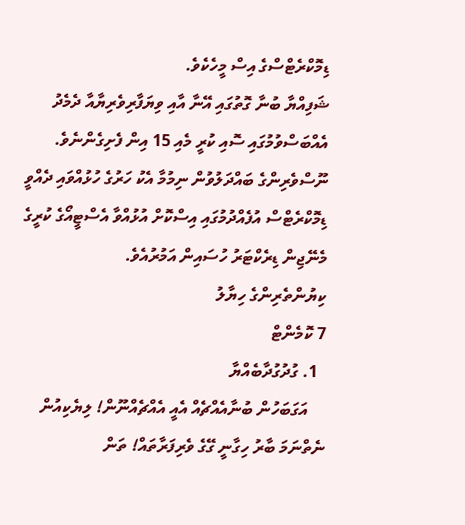ޑިމޮކްރެޓްސްގެ އިސް މީހެކެވެ.
ޝަފިއްޔާ ބުނާ ގޮތުގައި އޭނާ އާއި ވިޔަފާރިވެރިޔާއާ ދެމެދު އެއްބަސްވުމުގައި ސޮއި ކުރީ މެއި 15 އިން ފެށިގެންނެވެ.
ނޫސްވެރިންގެ ބައްދަލުވުން ނިމުމާ އެކު ހަރުގެ ހުޅުއްވައި ދެއްވީ ޑިމޮކްރެޓްސް އުފެއްދުމުގައި އިސްކޮށް އުޅުއްވާ އެސްޓީއޯގެ ކުރީގެ މެނޭޖިން ޑިރެކްޓަރު ހުސައިން އަމުރުއެވެ.
ކިޔުންތެރިންގެ ހިޔާލު
7 ކޮމެންޓް
  1. ގުދުގުދާބެއްޔާ
    އަގަބަހުން ބުނާއެއްޗެއް އެއީ އެއްޗެއްނޫން! ލިޔެކިއުން ނެތްނަމަ ބާރު ހިގާނީ ގޭގެ ވެރިފަރާތައް! ތަން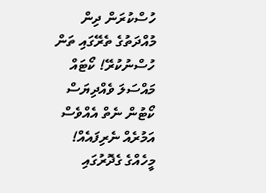ހުސްކުރަން ދިން މުއްދަތުގެ ތެރޭގައި ތަން ހުސްނުކުރޭ! ކޯޓައް މައްސަލަ ވެއްދިޔަސް ކޯޓުން ނެތް އެއްވެސް އަމުރެއް ނެރިފައެއް! މީހެއްގެ ގެދޮރުގައި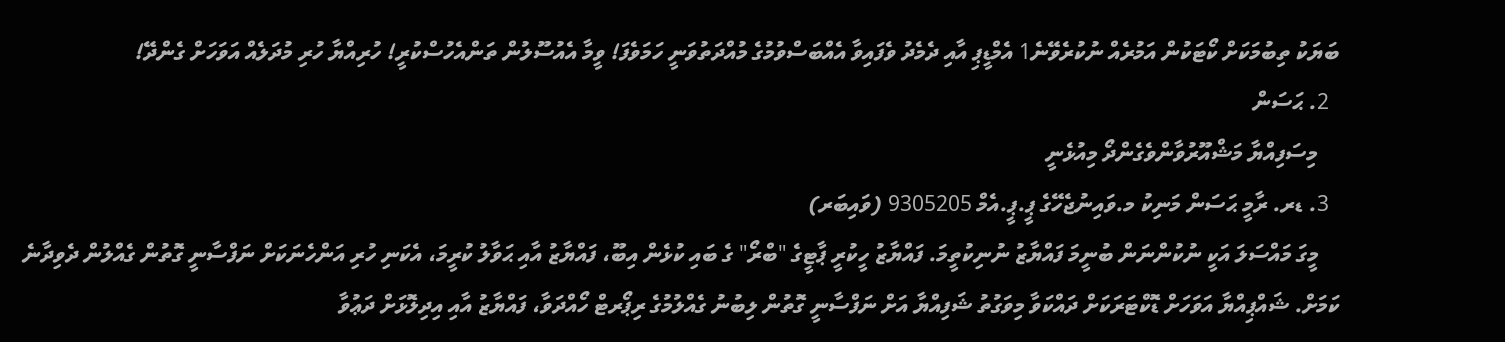ބަޔަކު ތިބުމަކަށް ކޯޓަކުން އަމުރެއް ނުކުރެވޭނެ1 އެމްޑީޕި އާއި ދެމެދު ވެފައިވާ އެއްބަސްވުމުގެ މުއްދަތުވަނީ ހަމަވެފަ! ވީމާ އެއުސޫލުން ތަންއެހުސްކުރީ! ހުރިއްޔާ ހުރި މުދަލެއް އަވަހަށް ގެންދޭ!
  2. ޙަސަން
    މިސަފިއްޔާ މަޝްއޫރުވާންވެގެންދޯ މިއުޅެނީ
  3. ޑރ. ރާމީ ޙަސަން މަނިކު މ.ވައިނުޖެހޭގެ ޕީ.ޕީ.އެމް 9305205 (ވައިބަރ)
    މީގަ މައްސަލަ އަކީ ނުކުންނަން ބުނީމަ ފައްޔާޒު ނުނިކުތީމަ. ފައްޔާޒު ހީކުރީ ޕާޓީގެ "ބްރޯ" ގެ ބައި ކުޅެން އިބޫ، ފައްޔާޒު އާއި ޙަވާލު ކުރީމަ، އެކަނި ހުރި އަންހެނަކަށް ނަފްސާނީ ގޮތުން ގެއްލުން ދެވިދާނެ ކަމަށް. ޝައްޕިއްޔާ އަވަހަށް ޑޮކްޓަރަކަށް ދައްކަވާ މިވަގުތު ޝަފިއްޔާ އަށް ނަފްސާނީ ގޮތުން ލިބުނު ގެއްލުމުގެ ރިޕޯރޓް ހޯއްދަވާ، ފައްޔާޒު އާއި އިދިލޮޅަށް ދަޢުވާ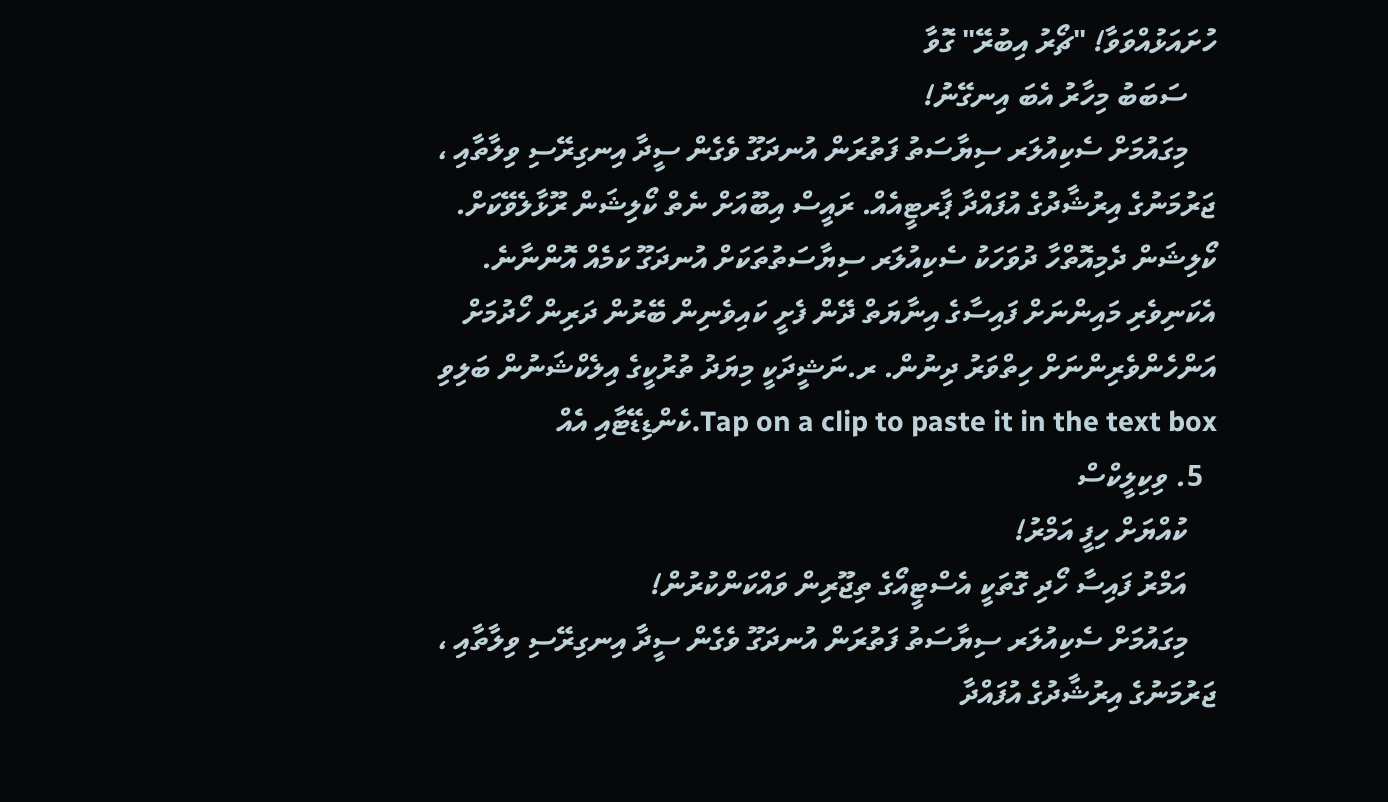ހުށައަޅުއްވަވާ! "ޗޯރު އިބުރޭ" ގޮވާ
    ސަބަބު މިހާރު އެބަ އިނގޭނު!
    މިގައުމަށް ސެކިއުލަރ ސިޔާސަތު ފަތުރަން އުނދަގޫ ވެގެން ސީދާ އިނގިރޭސި ވިލާތާއި ، ޖަރުމަނުގެ އިރުޝާދުގެ އުފައްދާ ޕާރޓީއެއް. ރައީސް އިބޫއަށް ނެތް ކޯލިޝަން ރޫޅާލެވޭކަށް. ކޯލިޝަން ދެމިއޮތްހާ ދުވަހަކު ސެކިއުލަރ ސިޔާސަތުތަކަށް އުނދަގޫ ކަމެއް އޮންނާނެ. އެކަނިވެރި މައިންނަށް ފައިސާގެ އިނާޔަތް ދޭން ފެށީ ކައިވެނިން ބޭރުން ދަރިން ހޯދުމަށް އަންހެންވެރިންނަށް ހިތްވަރު ދިނުން. ރ.ނަޝީދަކީ މިޔަދު ތުރުކީގެ އިލެކްޝަނުން ބަލިވި Tap on a clip to paste it in the text box.ކެންޑިޑޭޓާއި އެއް
  5. ވިކިލީކްސް
    ކުއްޔަށް ހިފީ އަމްރު!
    އަމްރު ފައިސާ ހޯދި ގޮތަކީ އެސްޓީއޯގެ ތިޖޫރިން ވައްކަންކުރުން!
    މިގައުމަށް ސެކިއުލަރ ސިޔާސަތު ފަތުރަން އުނދަގޫ ވެގެން ސީދާ އިނގިރޭސި ވިލާތާއި ، ޖަރުމަނުގެ އިރުޝާދުގެ އުފައްދާ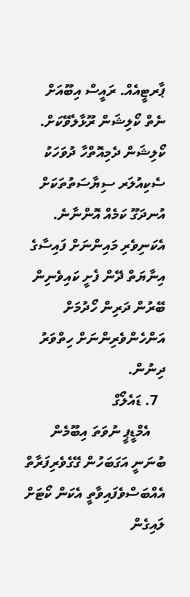ޕާރޓީއެއް. ރައީސް އިބޫއަށް ނެތް ކޯލިޝަން ރޫޅާލެވޭކަށް. ކޯލިޝަން ދެމިއޮތްހާ ދުވަހަކު ސެކިއުލަރ ސިޔާސަތުތަކަށް އުނދަގޫ ކަމެއް އޮންނާނެ. އެކަނިވެރި މައިންނަށް ފައިސާގެ އިނާޔަތް ދޭން ފެށީ ކައިވެނިން ބޭރުން ދަރިން ހޯދުމަށް އަންހެންވެރިންނަށް ހިތްވަރު ދިނުން.
  7. ޑައެލޯގް
    އެމްޑީޕީ ނުވަތަ އިބޫމެން ބުނަނީ އަގަބަހުން ގޭގެވެރިފަރާތް އެއްބަސްވެފައިވާތީ އެކަން ކޯޓަށް ލައިގެން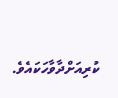ކުރިއަށްދާވާހަކައެވެ.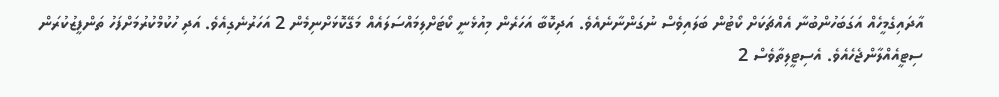އާދައިގެމީހެއް އަގަބަހުންބުނާ އެއްޗަކަށް ކޯޓުން ބަލައިވެސް ނުގަންނާނެއެވެ. އަދިކޮބާ އަހަރެން މިއުޅެނީ ކޯޓަށްލިމައްސަލައެއް މަގޭކޮޅަށްނިމެން 2 އަހަރުނެގިއެވެ. އަދި ހުކުމްކުރުމަށްފަހު ތަންފީޒުކުރަން ސިޓީއެއްލާންޖެހެއެވެ. އެސިޓީލިތާވެސް 2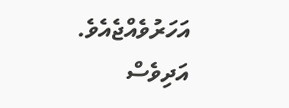އަހަރުވެއްޖެއެވެ. އަދިވެސް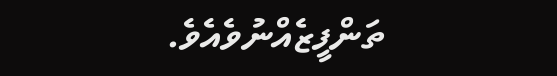ތަންފީޒެއްނުވެއެވެ.